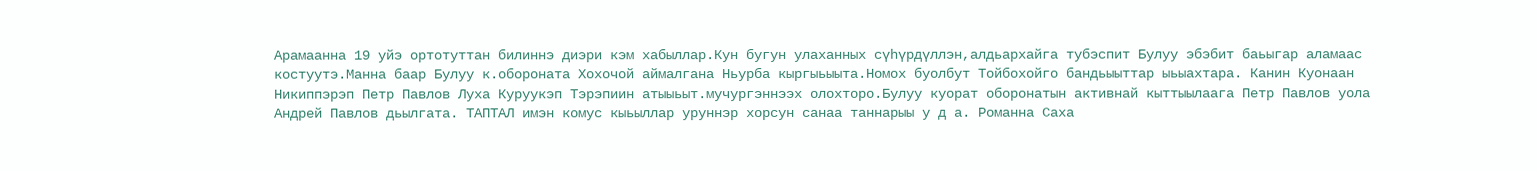Арамаанна 19 уйэ ортотуттан билиннэ диэри кэм хабыллар.Кун бугун улаханных сүһүрдүллэн,алдьархайга тубэспит Булуу эбэбит баьыгар аламаас костуутэ.Манна баар Булуу к.обороната Хохочой аймалгана Ньурба кыргыьыыта.Номох буолбут Тойбохойго бандьыыттар ыьыахтара. Канин Куонаан Никиппэрэп Петр Павлов Луха Куруукэп Тэрэпиин атыыьыт.мучургэннээх олохторо.Булуу куорат оборонатын активнай кыттыылаага Петр Павлов уола Андрей Павлов дьылгата. ТАПТАЛ имэн комус кыьыллар уруннэр хорсун санаа таннарыы у д а. Романна Саха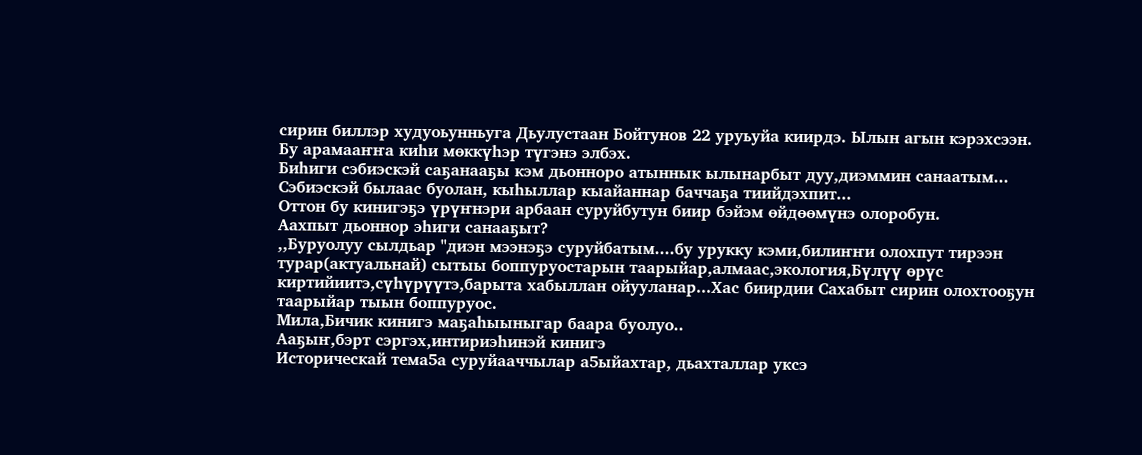сирин биллэр худуоьунньуга Дьулустаан Бойтунов 22 уруьуйа киирдэ. Ылын агын кэрэхсээн.
Бу арамааҥҥа киһи мөккүһэр түгэнэ элбэх.
Биһиги сэбиэскэй саҕанааҕы кэм дьонноро атыннык ылынарбыт дуу,диэммин санаатым...
Сэбиэскэй былаас буолан, кыһыллар кыайаннар баччаҕа тиийдэхпит...
Оттон бу кинигэҕэ үрүҥнэри арбаан суруйбутун биир бэйэм өйдөөмүнэ олоробун.
Аахпыт дьоннор эһиги санааҕыт?
,,Буруолуу сылдьар ''диэн мээнэҕэ суруйбатым....бу урукку кэми,билиҥҥи олохпут тирээн турар(актуальнай) сытыы боппуруостарын таарыйар,алмаас,экология,Бүлүү өрүс киртийиитэ,сүһүрүүтэ,барыта хабыллан ойууланар...Хас биирдии Сахабыт сирин олохтооҕун таарыйар тыын боппуруос.
Мила,Бичик кинигэ маҕаһыыныгар баара буолуо..
Ааҕыҥ,бэрт сэргэх,интириэһинэй кинигэ
Историческай тема5а суруйааччылар а5ыйахтар, дьахталлар уксэ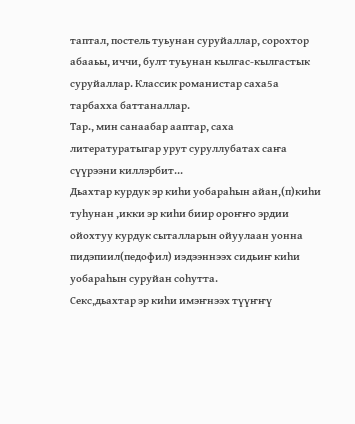таптал, постель туьунан суруйаллар, сорохтор абааьы, иччи, булт туьунан кылгас-кылгастык суруйаллар. Классик романистар саха5а тарбахха баттаналлар.
Тар., мин санаабар ааптар, саха литературатыгар урут суруллубатах саҥа сүүрээни киллэрбит...
Дьахтар курдук эр киһи уобараһын айан,(п)киһи туһунан ,икки эр киһи биир ороҥҥо эрдии ойохтуу курдук сыталларын ойуулаан уонна пидэпиил(педофил) иэдээннээх сидьиҥ киһи уобараһын суруйан соһутта.
Секс,дьахтар эр киһи имэҥнээх түүҥҥү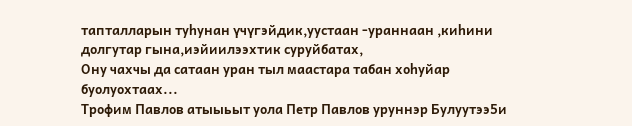тапталларын туһунан үчүгэйдик,уустаан -ураннаан ,киһини долгутар гына,иэйиилээхтик суруйбатах,
Ону чахчы да сатаан уран тыл маастара табан хоһуйар буолуохтаах...
Трофим Павлов атыыьыт уола Петр Павлов уруннэр Булуутээ5и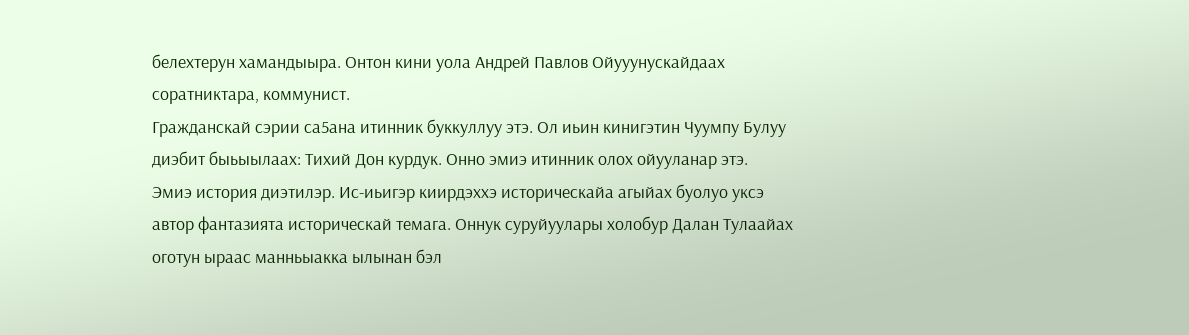белехтерун хамандыыра. Онтон кини уола Андрей Павлов Ойууунускайдаах соратниктара, коммунист.
Гражданскай сэрии са5ана итинник буккуллуу этэ. Ол иьин кинигэтин Чуумпу Булуу диэбит быьыылаах: Тихий Дон курдук. Онно эмиэ итинник олох ойууланар этэ.
Эмиэ история диэтилэр. Ис-иьигэр киирдэххэ историческайа агыйах буолуо уксэ автор фантазията историческай темага. Оннук суруйуулары холобур Далан Тулаайах оготун ыраас манньыакка ылынан бэл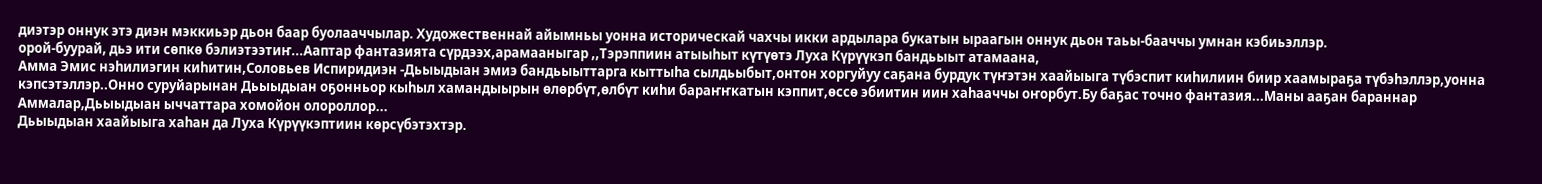диэтэр оннук этэ диэн мэккиьэр дьон баар буолааччылар. Художественнай айымньы уонна историческай чахчы икки ардылара букатын ыраагын оннук дьон таьы-бааччы умнан кэбиьэллэр.
орой-буурай, дьэ ити сөпкө бэлиэтээтиҥ...Ааптар фантазията сүрдээх,арамааныгар ,,Тэрэппиин атыыһыт күтүөтэ Луха Күрүүкэп бандьыыт атамаана,
Амма Эмис нэһилиэгин киһитин,Соловьев Испиридиэн -Дьыыдыан эмиэ бандьыыттарга кыттыһа сылдьыбыт,онтон хоргуйуу саҕана бурдук түҥэтэн хаайыыга түбэспит киһилиин биир хаамыраҕа түбэһэллэр,уонна кэпсэтэллэр..Онно суруйарынан Дьыыдыан оҕонньор кыһыл хамандыырын өлөрбүт,өлбүт киһи бараҥҥкатын кэппит,өссө эбиитин иин хаһааччы оҥорбут.Бу баҕас точно фантазия...Маны ааҕан бараннар Аммалар,Дьыыдыан ыччаттара хомойон олороллор...
Дьыыдыан хаайыыга хаһан да Луха Күрүүкэптиин көрсүбэтэхтэр.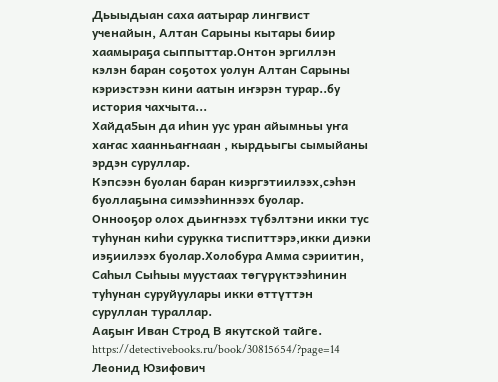Дьыыдыан саха аатырар лингвист ученайын, Алтан Сарыны кытары биир хаамыраҕа сыппыттар.Онтон эргиллэн кэлэн баран соҕотох уолун Алтан Сарыны кэриэстээн кини аатын иҥэрэн турар..бу история чахчыта...
Хайда5ын да иһин уус уран айымньы уҥа хаҥас хаанньаҥнаан , кырдьыгы сымыйаны эрдэн суруллар.
Кэпсээн буолан баран киэргэтиилээх,сэһэн буоллаҕына симээһиннээх буолар.
Оннооҕор олох дьиҥнээх түбэлтэни икки тус туһунан киһи сурукка тиспиттэрэ,икки диэки иэҕиилээх буолар.Холобура Амма сэриитин, Саһыл Сыһыы муустаах төгүрүктээһинин туһунан суруйуулары икки өттүттэн суруллан тураллар.
Ааҕыҥ Иван Строд В якутской тайге. https://detectivebooks.ru/book/30815654/?page=14
Леонид Юзифович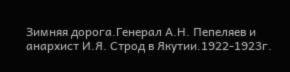Зимняя дорога.Генерал А.Н. Пепеляев и анархист И.Я. Строд в Якутии.1922-1923г.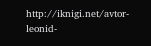http://iknigi.net/avtor-leonid-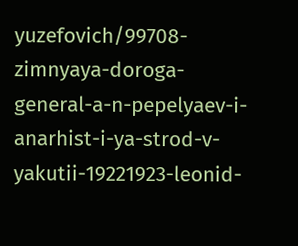yuzefovich/99708-zimnyaya-doroga-general-a-n-pepelyaev-i-anarhist-i-ya-strod-v-yakutii-19221923-leonid-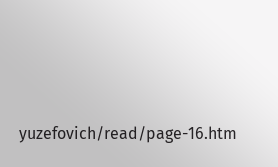yuzefovich/read/page-16.htm